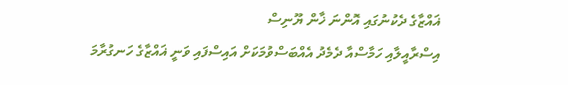ޣައްޒާގެ ދެކުނުގައި އޮންނަ ޚާން ޔޫނިސް
އިސްރާއީލާއި ހަމާސްއާ ދެމެދު އެއްބަސްވުމަކަށް އައިސްފައި ވަނީ ޣައްޒާގެ ހަނގުރާމަ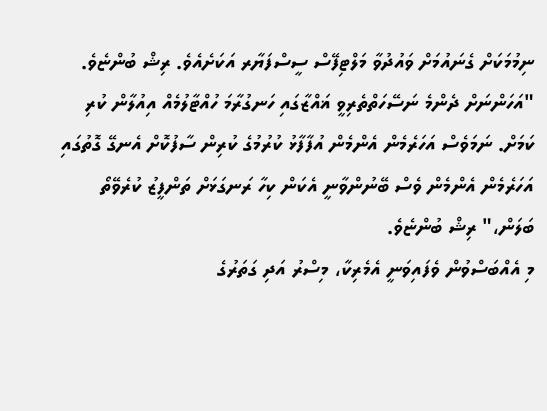ނިމުމަކަށް ގެނައުމަށް ވައުދުވާ މަލްޓިފޭސް ސީސްފަޔާރ އަކަށެއެވެ. ރިޝް ބުންޏެވެ.
"އަހަންނަށް ދެންމެ ނަސޭހަތްތެރިވީ ޣައްޒާގައި ހަނގުރާމަ ހުއްޓާލުމެއް އިއުލާން ކުރި ކަމަށް. ނަމަވެސް އަހަރެމެން އެންމެން އުފާފާޅު ކުރުމުގެ ކުރިން ސާފުކޮށް އެނގޭ ގޮތުގައި އަހަރެމެން އެންމެން ވެސް ބޭނުންވާނީ އެކަން ކިހާ ރަނގަޅަށް ތަންފީޒު ކުރެވޭތޯ ބަލަން،" ރިޝް ބުންޏެވެ.
މި އެއްބަސްވުން ވެފައިވަނީ އެމެރިކާ، މިސްރު އަދި ގަތަރުގެ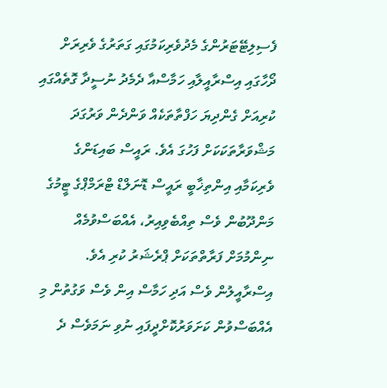ފެސިލިޓޭޓަރުންގެ މެދުވެރިކަމުގައި ގަތަރުގެ ވެރިރަށް ދޯހާގައި އިސްރާއީލާއި ހަމާސްއާ ދެމެދު ނުސީދާ ގޮތެއްގައި ކުރިއަށް ގެންދިޔަ ހަފްތާތަކެއް ވަންދެން ވަރުގަދަ މަޝްވަރާތަކަކަށް ފަހުގަ އެވެ. ރައީސް ބައިޑަންގެ ވެރިކަމާއި އިންތިޚާބީ ރައީސް ޑޮނަލްޑް ޓްރަމްޕްގެ ޓީމުގެ މަންދޫބުން ވެސް ތިއްބެވިއިރު، އެއްބަސްވުމެއް ނިންމުމަށް ފަރާތްތަކަށް ޕްރެޝަރު ކުރި އެވެ.
އިސްރާއީލުން ވެސް އަދި ހަމާސް އިން ވެސް ވަގުތުން މި އެއްބަސްވުން ކަށަވަރުކޮށްދީފައި ނުވި ނަމަވެސް ދެ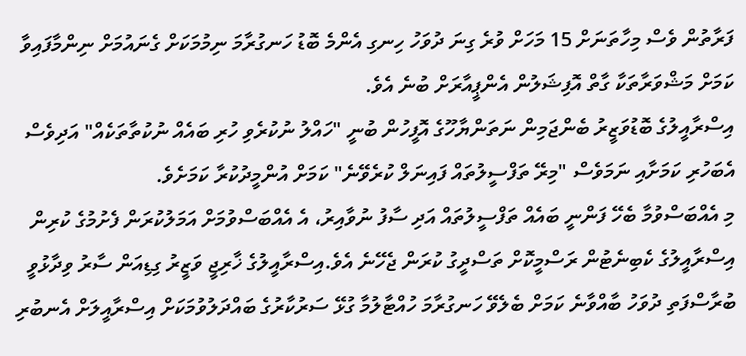ފަރާތުން ވެސް މިހާތަނަށް 15 މަހަށް ވުރެ ގިނަ ދުވަހު ހިނގި އެންމެ ބޮޑު ހަނގުރާމަ ނިމުމަކަށް ގެނައުމަށް ނިންމާފައިވާ ކަމަށް މަޝްވަރާތަކާ ގާތް އޮފިޝަލުން އެންޕީއާރަށް ބުނެ އެވެ.
އިސްރާއީލުގެ ބޮޑުވަޒީރު ބެންޖަމިން ނަތަންޔާހޫގެ އޮފީހުން ބުނީ "ހައްލު ނުކުރެވި ހުރި ބައެއް ނުކުތާތަކެއް" އަދިވެސް އެބަހުރި ކަމަށާއި ނަމަވެސް "މިރޭ ތަފްސީލުތައް ފައިނަލް ކުރެވޭނެ" ކަމަށް އުންމީދުކުރާ ކަމަށެވެ.
މި އެއްބަސްވުމާ ބެހޭ ފަންނީ ބައެއް ތަފްސީލުތައް އަދި ސާފު ނުވާއިރު، އެ އެއްބަސްވުމަށް އަމަލުކުރަން ފެށުމުގެ ކުރިން އިސްރާއީލުގެ ކެބިނެޓުން ރަސްމީކޮށް ތަސްދީގު ކުރަން ޖެހޭނެ އެވެ.އިސްރާއީލުގެ ޚާރިޖީ ވަޒީރު ގިޑިއަން ސާރު ވިދާޅުވީ ބުރާސްފަތި ދުވަހު ބާއްވާނެ ކަމަށް ބެލެވޭ ހަނގުރާމަ ހުއްޓާލުމާ ގުޅޭ ސަރުކާރުގެ ބައްދަލުވުމަކަށް އިސްރާއީލަށް އެނބުރި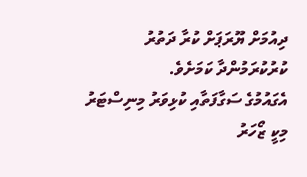ދިއުމަށް ޔޫރަޕަށް ކުރާ ދަތުރު ކުރުކުރަމުންދާ ކަމަށެވެ.
އެގައުމުގެ ސަގާފަތާއި ކުޅިވަރު މިނިސްޓަރު މިކީ ޒޯހަރު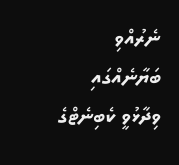ނެރުއްވި ބަޔާނެއްގައި ވިދާޅުވީ ކެބިނެޓްގެ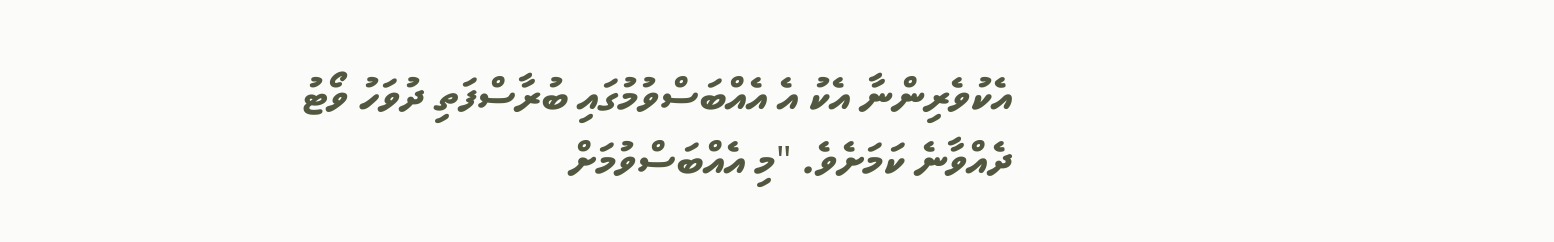އެކުވެރިންނާ އެކު އެ އެއްބަސްވުމުގައި ބުރާސްފަތި ދުވަހު ވޯޓު ދެއްވާނެ ކަމަށެވެ. "މި އެއްބަސްވުމަށް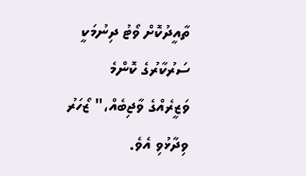ތާއީދުކޮށް ވޯޓު ދިނުމަކީ ސަރުކާރުގެ ކޮންމެ ވަޒީރެއްގެ ވާޖިބެއް،" ޒޯހަރު ވިދާޅުވި އެވެ.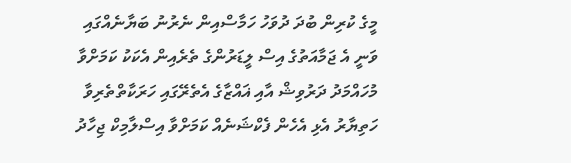މީގެ ކުރިން ބުދަ ދުވަހު ހަމާސްއިން ނެރުނު ބަޔާނެއްގައި ވަނީ އެ ޖަމާއަތުގެ އިސް ލީޑަރުންގެ ތެރެއިން އެކަކު ކަމަށްވާ މުހައްމަދު ދަރުވިޝް އާއި ޣައްޒާގެ އެތެރޭގައި ހަރަކާތްތެރިވާ ހަތިޔާރު އެޅި އެހެން ފެކްޝަނެއް ކަމަށްވާ އިސްލާމިކް ޖިހާދު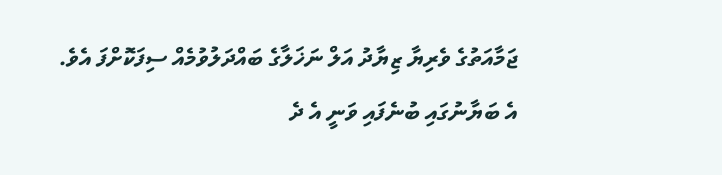ޖަމާއަތުގެ ވެރިޔާ ޒިޔާދު އަލް ނަޚަލާގެ ބައްދަލުވުމެއް ސިފަކޮށްފަ އެވެ. އެ ބަޔާނުގައި ބުނެފައި ވަނީ އެ ދެ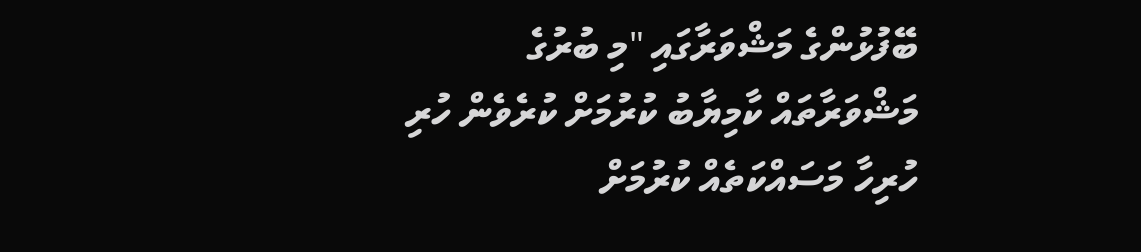ބޭފުޅުންގެ މަޝްވަރާގައި "މި ބުރުގެ މަޝްވަރާތައް ކާމިޔާބު ކުރުމަށް ކުރެވެން ހުރި ހުރިހާ މަސައްކަތެއް ކުރުމަށް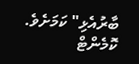ބާރުއެޅި" ކަމަށެވެ.
ކޮމެންޓް